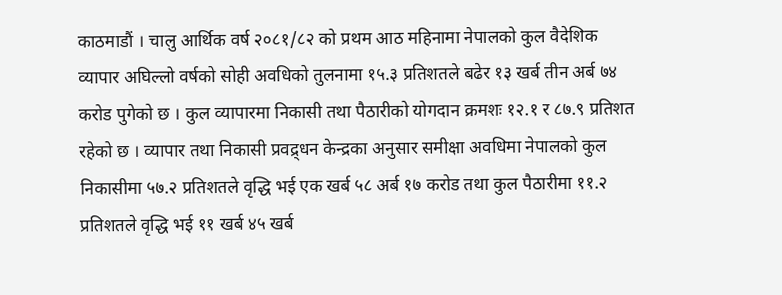काठमाडौं । चालु आर्थिक वर्ष २०८१/८२ को प्रथम आठ महिनामा नेपालको कुल वैदेशिक व्यापार अघिल्लो वर्षको सोही अवधिको तुलनामा १५.३ प्रतिशतले बढेर १३ खर्ब तीन अर्ब ७४ करोड पुगेको छ । कुल व्यापारमा निकासी तथा पैठारीको योगदान क्रमशः १२.१ र ८७.९ प्रतिशत रहेको छ । व्यापार तथा निकासी प्रवद्र्धन केन्द्रका अनुसार समीक्षा अवधिमा नेपालको कुल निकासीमा ५७.२ प्रतिशतले वृद्धि भई एक खर्ब ५८ अर्ब १७ करोड तथा कुल पैठारीमा ११.२ प्रतिशतले वृद्धि भई ११ खर्ब ४५ खर्ब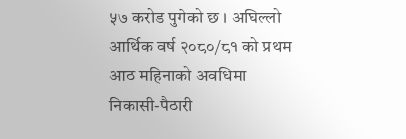५७ करोड पुगेको छ । अघिल्लो आर्थिक वर्ष २०८०/८१ को प्रथम आठ महिनाको अवधिमा निकासी-पैठारी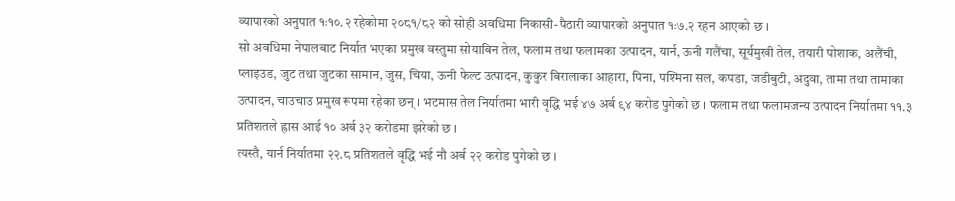व्यापारको अनुपात १ः१०.२ रहेकोमा २०८१/८२ को सोही अवधिमा निकासी-पैठारी व्यापारको अनुपात १ः७.२ रहन आएको छ ।
सो अवधिमा नेपालबाट निर्यात भएका प्रमुख वस्तुमा सोयाबिन तेल, फलाम तथा फलामका उत्पादन, यार्न, ऊनी गलैंचा, सूर्यमुखी तेल, तयारी पोशाक, अलैंची, प्लाइउड, जुट तथा जुटका सामान, जुस, चिया, ऊनी फेल्ट उत्पादन, कुकुर बिरालाका आहारा, पिना, पश्मिना सल, कपडा, जडीबुटी, अदुवा, तामा तथा तामाका उत्पादन, चाउचाउ प्रमुख रूपमा रहेका छन् । भटमास तेल निर्यातमा भारी वृद्धि भई ४७ अर्ब ९४ करोड पुगेको छ । फलाम तथा फलामजन्य उत्पादन निर्यातमा ११.३ प्रतिशतले ह्रास आई १० अर्ब ३२ करोडमा झरेको छ ।
त्यस्तै, यार्न निर्यातमा २२.८ प्रतिशतले वृद्धि भई नौ अर्ब २२ करोड पुगेको छ ।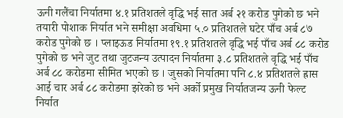ऊनी गलैंचा निर्यातमा ४.१ प्रतिशतले वृद्धि भई सात अर्ब २१ करोड पुगेको छ भने तयारी पोशाक निर्यात भने समीक्षा अवधिमा ५.० प्रतिशतले घटेर पाँच अर्ब ८७ करोड पुगेको छ । प्लाइऊड निर्यातमा १९.१ प्रतिशतले वृद्धि भई पाँच अर्ब ८८ करोड पुगेको छ भने जुट तथा जुटजन्य उत्पादन निर्यातमा ३.८ प्रतिशतले वृद्धि भई पाँच अर्ब ८८ करोडमा सीमित भएको छ । जुसको निर्यातमा पनि ८.४ प्रतिशतले ह्रास आई चार अर्ब ८८ करोडमा झरेको छ भने अर्को प्रमुख निर्यातजन्य ऊनी फेल्ट निर्यात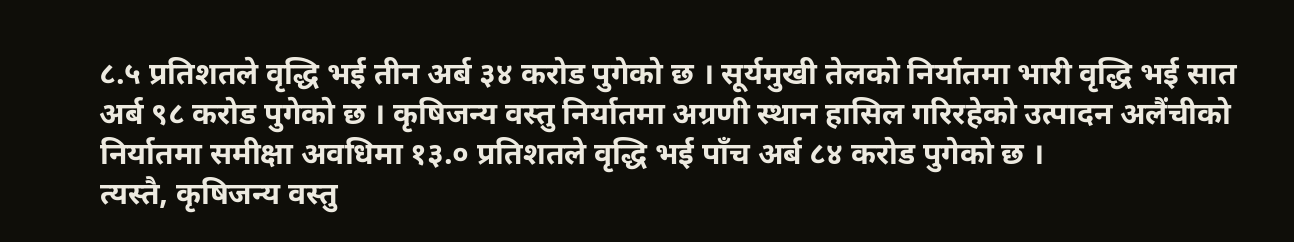८.५ प्रतिशतले वृद्धि भई तीन अर्ब ३४ करोड पुगेको छ । सूर्यमुखी तेलको निर्यातमा भारी वृद्धि भई सात अर्ब ९८ करोड पुगेको छ । कृषिजन्य वस्तु निर्यातमा अग्रणी स्थान हासिल गरिरहेको उत्पादन अलैंचीको निर्यातमा समीक्षा अवधिमा १३.० प्रतिशतले वृद्धि भई पाँच अर्ब ८४ करोड पुगेको छ ।
त्यस्तै, कृषिजन्य वस्तु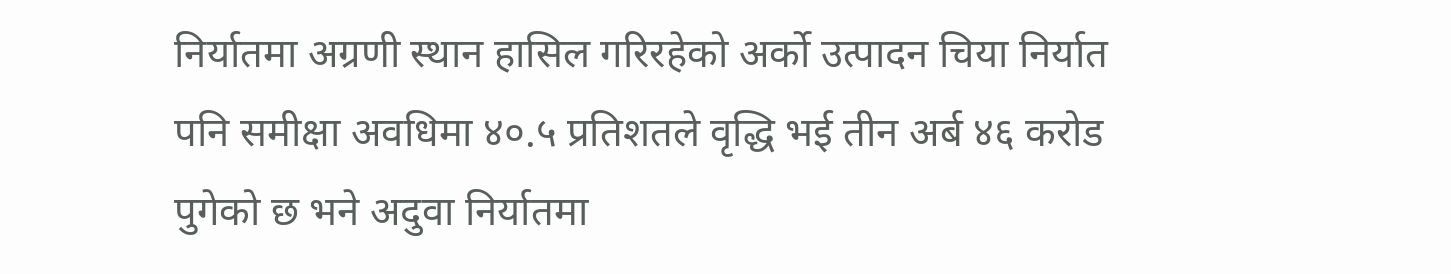निर्यातमा अग्रणी स्थान हासिल गरिरहेको अर्को उत्पादन चिया निर्यात पनि समीक्षा अवधिमा ४०.५ प्रतिशतले वृद्धि भई तीन अर्ब ४६ करोड पुगेको छ भने अदुवा निर्यातमा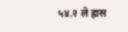५४.२ ले ह्रास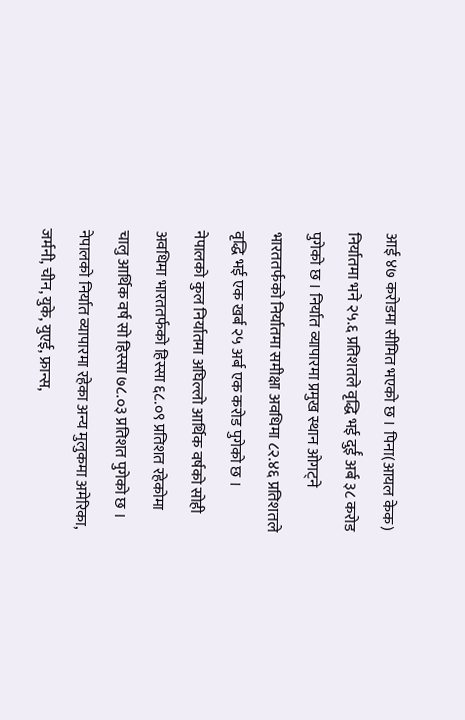आई ४७ करोडमा सीमित भएको छ । पिना(आयल केक) निर्यातमा भने २५.६ प्रतिशतले वृद्धि भई दुर्ई अर्ब ३८ करोड पुगेको छ । निर्यात व्यापारमा प्रमुख स्थान ओगट्ने भारततर्फको निर्यातमा समीक्षा अवधिमा ८२.४६ प्रतिशतले वृद्धि भई एक खर्ब २५ अर्ब एक करोड पुगेको छ । नेपालको कुल निर्यातमा अघिल्लो आर्थिक वर्षको सोही अवधिमा भारततर्फको हिस्सा ६८.०९ प्रतिशत रहेकोमा चालु आर्थिक वर्ष सो हिस्सा ७८.०३ प्रतिशत पुगेको छ । नेपालको निर्यात व्यापारमा रहेका अन्य मुलुकमा अमेरिका, जर्मनी, चीन, युके, युएई, फ्रान्स,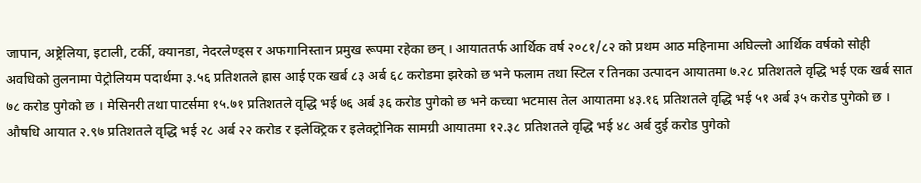जापान, अष्ट्रेलिया, इटाली, टर्की, क्यानडा, नेदरलेण्ड्स र अफगानिस्तान प्रमुख रूपमा रहेका छन् । आयाततर्फ आर्थिक वर्ष २०८१/८२ को प्रथम आठ महिनामा अघिल्लो आर्थिक वर्षको सोही अवधिको तुलनामा पेट्रोलियम पदार्थमा ३.५६ प्रतिशतले ह्रास आई एक खर्ब ८३ अर्ब ६८ करोडमा झरेको छ भने फलाम तथा स्टिल र तिनका उत्पादन आयातमा ७.२८ प्रतिशतले वृद्धि भई एक खर्ब सात ७८ करोड पुगेको छ । मेसिनरी तथा पाटर्समा १५.७१ प्रतिशतले वृद्धि भई ७६ अर्ब ३६ करोड पुगेको छ भने कच्चा भटमास तेल आयातमा ४३.१६ प्रतिशतले वृद्धि भई ५१ अर्ब ३५ करोड पुगेको छ । औषधि आयात २.९७ प्रतिशतले वृद्धि भई २८ अर्ब २२ करोड र इलेक्ट्रिक र इलेक्ट्रोनिक सामग्री आयातमा १२.३८ प्रतिशतले वृद्धि भई ४८ अर्ब दुई करोड पुगेको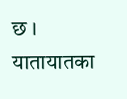छ ।
यातायातका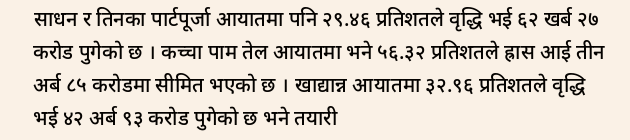साधन र तिनका पार्टपूर्जा आयातमा पनि २९.४६ प्रतिशतले वृद्धि भई ६२ खर्ब २७ करोड पुगेको छ । कच्चा पाम तेल आयातमा भने ५६.३२ प्रतिशतले ह्रास आई तीन अर्ब ८५ करोडमा सीमित भएको छ । खाद्यान्न आयातमा ३२.९६ प्रतिशतले वृद्धि भई ४२ अर्ब ९३ करोड पुगेको छ भने तयारी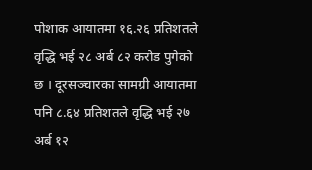पोशाक आयातमा १६.२६ प्रतिशतले वृद्धि भई २८ अर्ब ८२ करोड पुगेको छ । दूरसञ्चारका सामग्री आयातमा पनि ८.६४ प्रतिशतले वृद्धि भई २७ अर्ब १२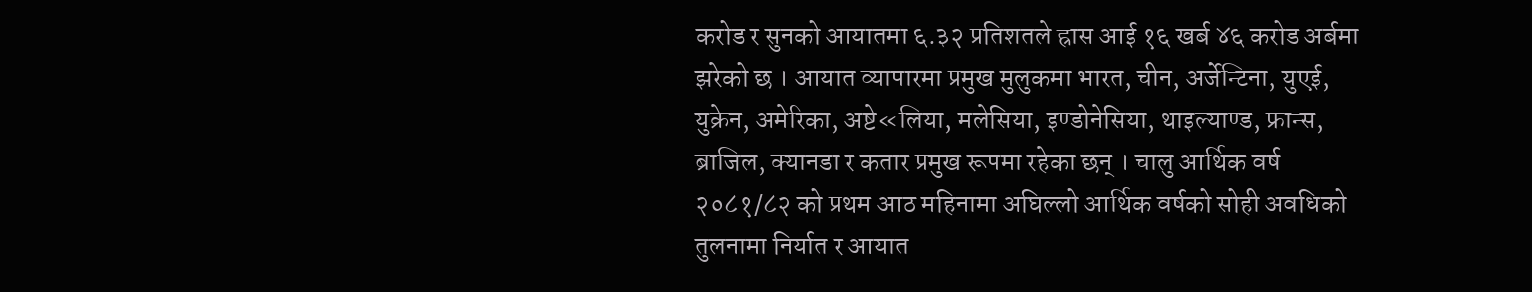करोड र सुनको आयातमा ६.३२ प्रतिशतले ह्रास आई १६ खर्ब ४६ करोड अर्बमा झरेको छ । आयात व्यापारमा प्रमुख मुलुकमा भारत, चीन, अर्जेन्टिना, युएई, युक्रेन, अमेरिका, अष्टे«लिया, मलेसिया, इण्डोनेसिया, थाइल्याण्ड, फ्रान्स, ब्राजिल, क्यानडा र कतार प्रमुख रूपमा रहेका छन् । चालु आर्थिक वर्ष २०८१/८२ को प्रथम आठ महिनामा अघिल्लो आर्थिक वर्षको सोही अवधिको तुलनामा निर्यात र आयात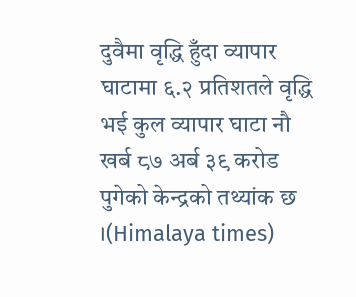दुवैमा वृद्धि हुँदा व्यापार घाटामा ६.२ प्रतिशतले वृद्धि भई कुल व्यापार घाटा नौ खर्ब ८७ अर्ब ३९ करोड पुगेको केन्द्रको तथ्यांक छ ।(Himalaya times)